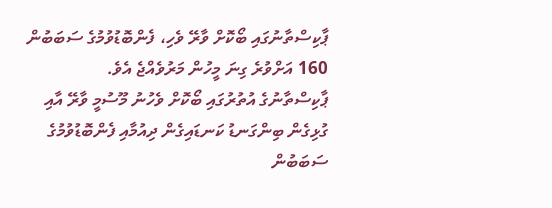ޕާކިސްތާނުގައި ބޯކޮށް ވާރޭ ވެހި، ފެންބޮޑުވުމުގެ ސަބަބުން 160 އަށްވުރެ ގިނަ މީހުން މަރުވެއްޖެ އެވެ.
ޕާކިސްތާނުގެ އުތުރުގައި ބޯކޮށް ވެހުނު މޫސުމީ ވާރޭ އާއި ގުޅިގެން ބިންގަނޑު ކަނޑައިގެން ދިއުމާއި ފެންބޮޑުވުމުގެ ސަބަބުން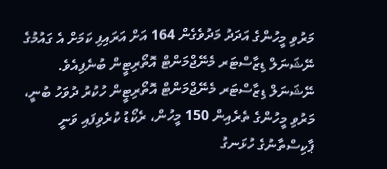މަރުވި މީހުންގެ އަދަދު މަދުވެގެން 164 އަށް އަރައިފި ކަމަށް އެ ގައުމުގެ ނޭޝަނަލް ޑިޒާސްޓަރ މެނޭޖްމަންޓް އޮތޯރިޓީން ބުނެފިއެވެ.
ނޭޝަނަލް ޑިޒާސްޓަރ މެނޭޖްމަންޓް އޮތޯރިޓީން ހުކުރު ދުވަހު ބުނީ، މަރުވި މީހުންގެ ތެރެއިން 150 މީހުން، ރެކޯޑު ކުރެވިފައި ވަނީ ޕާކިސްތާނުގެ ހުޅަނގު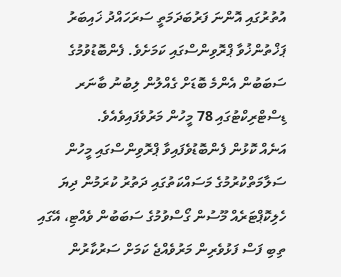އުތުރުގައި އޮންނަ ފަރުބަދަމަތީ ސަރަހައްދު ޚައިބަރު ޕަޚްތުންޚުވާ ޕްރޮވިންސްގައި ކަމަށެވެ. ފެންބޮޑުވުމުގެ ސަބަބުން އެންމެ ބޮޑަށް ގެއްލުން ލިބުނު ބާނަރ ޑިސްޓްރިކްޓުގައި 78 މީހުން މަރުވެފައިވެއެވެ.
އަނެއް ކޮޅުން ފެންބޮޑުވެފައިވާ ޕްރޮވިންސްގައި މީހުން ސަލާމަތްކުރުމުގެ މަސައްކަތުގައި ދަތުރު ކުރަމުން ދިޔަ ހެލިކޮޕްޓަރެއް މޫސުން ގޯސްވުމުގެ ސަބަބުން ވެއްޓި، އޭގައި ތިބި ފަސް ފަޅުވެރިން މަރުވެއްޖެ ކަމަށް ސަރުކާރުން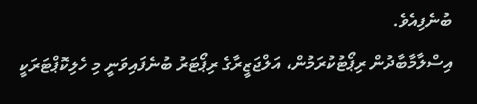ބުނެފިއެވެ.
އިސްލާމާބާދުން ރިޕޯޓުކުރަމުން، އަލްޖަޒީރާގެ ރިޕޯޓަރު ބުނެފައިވަނީ މި ހެލިކޮޕްޓަރަކީ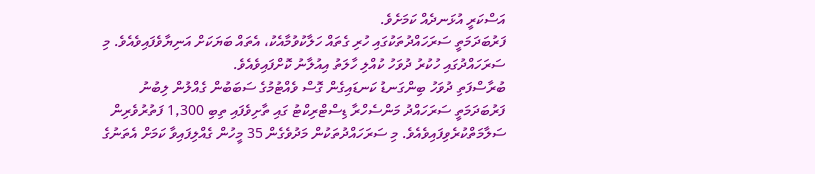އަސްކަރީ އުޅަނދެއް ކަމަށެވެ.
ފަރުބަދަމަތީ ސަރަހައްދުތަކުގައި ހުރި ގެތައް ހަލާކުވުމާއެކު، އެތައް ބަޔަކަށް އަނިޔާވެފައިވެއެވެ. މި ސަރަހައްދުގައި ހުކުރު ދުވަހު ކުއްލި ހާލަތު އިއުލާނު ކޮށްފައިވެއެވެ.
ބުރާސްފަތި ދުވަހު ބިންގަނޑު ކަނޑައިގެން ގޮސް ވެއްޓުމުގެ ސަބަބުން ގެއްލުން ލިބުނު ފަރުބަދަމަތީ ސަރަހައްދު މަންސެހްރާ ޑިސްޓްރިކްޓު ގައި ތާށިވެފައި ތިބި 1,300 ފަތުރުވެރިން ސަލާމަތްކުރެވިފައިވެއެވެ. މި ސަރަހައްދުތަކުން މަދުވެގެން 35 މީހުން ގެއްލިފައިވާ ކަމަށް އެތަނުގެ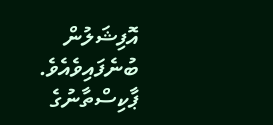އޮފިޝަލުން ބުނެފައިވެއެވެ.
ޕާކިސްތާނުގެ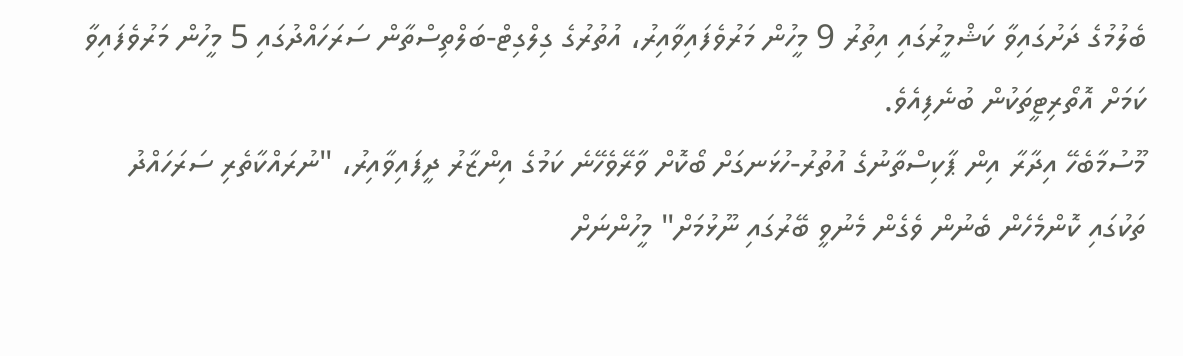ބެލުމުގެ ދަށުގައިވާ ކަޝްމީރުގައި އިތުރު 9 މީހުން މަރުވެފައިވާއިރު، އުތުރުގެ ގިލްގިޓް-ބަލްތިސްތާން ސަރަހައްދުގައި 5 މީހުން މަރުވެފައިވާ ކަމަށް އޮތޯރިޓީތަކުން ބުނެފިއެވެ.
މޫސުމާބެހޭ އިދާރާ އިން ޕާކިސްތާނުގެ އުތުރު-ހުޅަނގަށް ބޯކޮށް ވާރޭވެހޭނެ ކަމުގެ އިންޒާރު ދީފައިވާއިރު، "ނުރައްކާތެރި ސަރަހައްދު ތަކުގައި ކޮންމެހެން ބެނުން ވެގެން މެނުވީ ބޭރުގައި ނޫޅުމަށް" މީހުންނަށް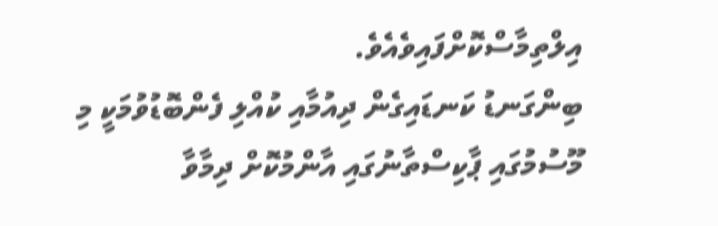އިލްތިމާސްކޮށްފައިވެއެވެ.
ބިންގަނޑު ކަނޑައިގެން ދިއުމާއި ކުއްލި ފެންބޮޑުވުމަކީ މި މޫސުމުގައި ޕާކިސްތާނުގައި އާންމުކޮށް ދިމާވާ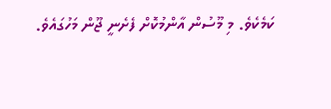ކަމެކެވެ. މި މޫސުން އާންމުކޮށް ފެށެނީ ޖޫން މަހުގައެވެ.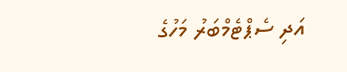އަދި ސެޕްޓެމްބަރު މަހުގެ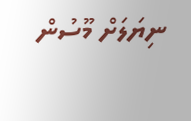ނިޔަލަށް މޫސުން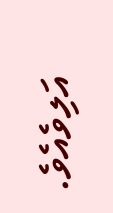އަލިވެއެވެ.